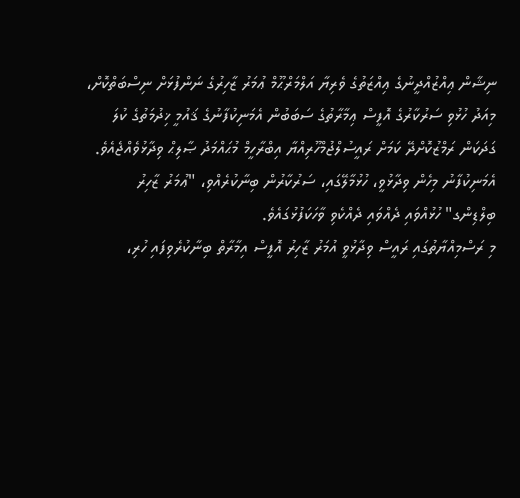ނިޝާން ޢިއްޒުއްދީނުގެ ޢިއްޒަތުގެ ވެރިޔާ އަލްމަރްޙޫމް ޢުމަރު ޒާހިރުގެ ނަންފުޅަށް ނިސްބަތްކޮށް، މިއަދު ހުޅުވި ސަރުކާރުގެ އޮފީސް ޢިމާރާތުގެ ސަބަބުން އެމަނިކުފާނުގެ ޤައުމީ ޚިދުމަތުގެ ކުލަ ގަދަކަން ރަމްޒުކޮށްދޭ ކަމަށް ރައީސުލްޖުމްހޫރިއްޔާ އިބްރާހީމް މުޙައްމަދު ޞާލިޙް ވިދާޅުވެއްޖެއެވެ. އެމަނިކުފާނު މިހެން ވިދާޅުވީ، ހުޅުމާލޭގައި، ސަރުކާރުން ބިނާކުރެއްވި، "ޢުމަރު ޒާހިރު ބިލްޑިންގ" ހުޅުއްވައި ދެއްވައި ދެއްކެވި ވާހަކަފުޅުގައެވެ.
މި ރަސްމިއްޔާތުގައި ރައީސް ވިދާޅުވީ އުމަރު ޒާހިރު އޮފީސް އިމާރާތް ބިނާކުރެވިފައި ހުރި،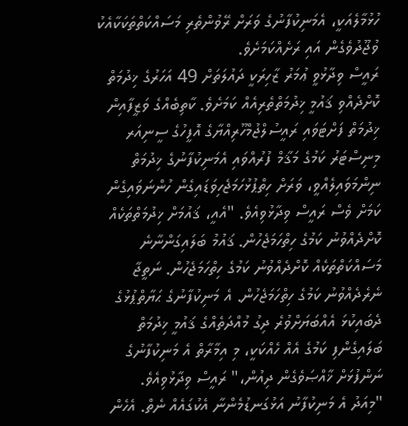ހުޅުމާލެއަކީ، އެމަނިކުފާނުގެ ވަރަށް ރޭވުންތެރި މަސައްކަތްތަކަކާއެކު ވުޖޫދުވެގެން އައި ރަށެއްކަމަށެވެ.
ރައީސް ވިދާޅުވީ ޢުމަރު ޒާހިރަކީ ދައުލަތަށް 49 އަހަރުގެ ޚިދުމަތް ކޮށްދެއްވި ޤައުމީ ޚިދުމަތްތެރިއެއް ކަމަށެވެ. ކާތިބެއްގެ ވަޒީފާއިން ޚިދުމަތް ފަށްޓަވައި ރައީސުލްޖުމްހޫރިއްޔާގެ އޮފީހުގެ ސީނިއަރ މިނިސްޓަރު ކަމުގެ މަޤާމް ފުރުއްވައި އެމަނިކުފާނުގެ ޚިދުމަތް ނިންމަވައިލެއްވީ، ވަރަށް ހިތްޕުޅުހަމަޖެހިވަޑައިގެން ހުންނަވައިގެން ކަމަށް ވެސް ރައީސް ވިދާޅުވިއެވެ. "އެއީ، ޤައުމަށް ޚިދުމަތްތަކެއް ކޮށްދެއްވުނު ކަމުގެ ހިތްހަމަޖެހުން. ޤައުމު ބަލައިގަންނާނެ މަސައްކަތްތަކެއް ކޮށްދެއްވުނު ކަމުގެ ހިތްހަމަޖެހުން. ނަތީޖާ ނެރެދެއްވުނު ކަމުގެ ހިތްހަމަޖެހުން. އެ މަނިކުފާނުގެ ޙަޔާތްޕުޅުގެ ދެބައިކުޅަ އެއްބަޔަށްވުރެ ދިގު މުއްދަތެއްގެ ޤައުމީ ޚިދުމަތް ބަލައިގެންފި ކަމުގެ އެއް ހެއްކަކީ، މި އިމާރާތް އެ މަނިކުފާނުގެ ނަންފުޅަށް ޚާއްޞަވެގެން ދިއުން،" ރައީސް ވިދާޅުވިއެވެ.
"މިއަދު އެ މަނިކުފާނު އަޅުގަނޑުމެންނާ އެކުގައެއް ނެތް. އެހެން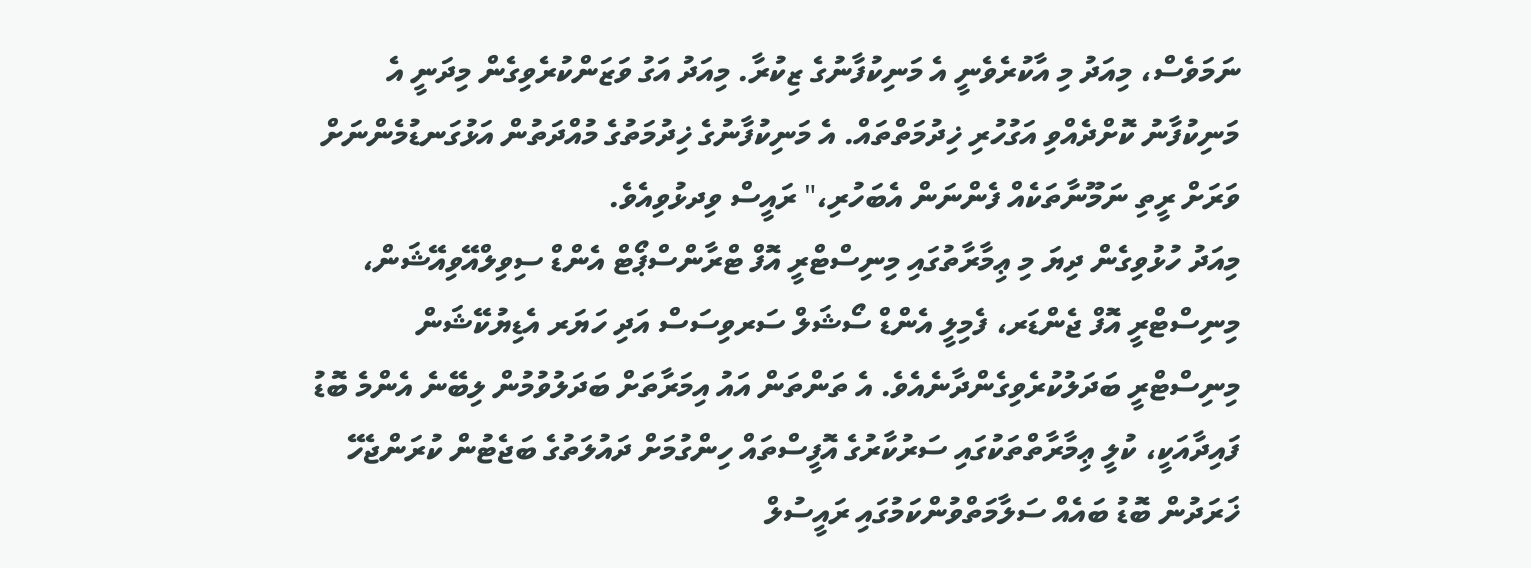ނަމަވެސް، މިއަދު މި އާކުރެވެނީ އެ މަނިކުފާނުގެ ޒިކުރާ. މިއަދު އަގު ވަޒަންކުރެވިގެން މިދަނީ އެ މަނިކުފާނު ކޮށްދެއްވި އަގުހުރި ޚިދުމަތްތައް. އެ މަނިކުފާނުގެ ޚިދުމަތުގެ މުއްދަތުން އަޅުގަނޑުމެންނަށް ވަރަށް ރީތި ނަމޫނާތަކެއް ފެންނަން އެބަހުރި،" ރައީސް ވިދޅުވިއެވެ.
މިއަދު ހުޅުވިގެން ދިޔަ މި ޢިމާރާތުގައި މިނިސްޓްރީ އޮފް ޓްރާންސްޕޯޓް އެންޑް ސިވިލްއޭވިއޭޝަން، މިނިސްޓްރީ އޮފް ޖެންޑަރ، ފެމިލީ އެންޑް ސޯޝަލް ސަރވިސަސް އަދި ހަޔަރ އެޑިޔުކޭޝަން މިނިސްޓްރީ ބަދަލުކުރެވިގެންދާނެއެވެ. އެ ތަންތަން އައު އިމަރާތަށް ބަދަލުވުމުން ލިބޭނެ އެންމެ ބޮޑު ފައިދާއަކީ، ކުލީ ޢިމާރާތްތަކުގައި ސަރުކާރުގެ އޮފީސްތައް ހިންގުމަށް ދައުލަތުގެ ބަޖެޓުން ކުރަންޖެހޭ ޚަރަދުން ބޮޑު ބައެއް ސަލާމަތްވުންކަމުގައި ރައީސުލް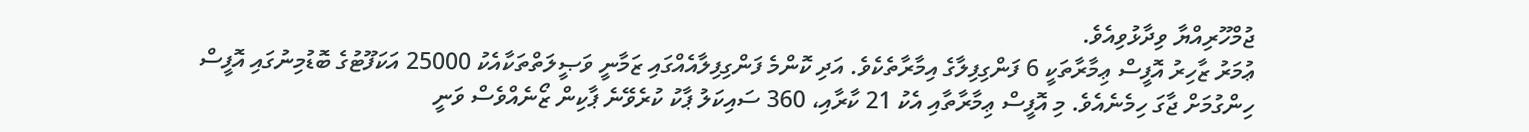ޖުމްހޫރިއްޔާ ވިދާޅުވިއެވެ.
ޢުމަރު ޒާހިރު އޮފީސް ޢިމާރާތަކީ 6 ފަންގިފިލާގެ އިމާރާތެކެވެ. އަދި ކޮންމެ ފަންގިފިލާއެއްގައި ޒަމާނީ ވަޞީލަތްތަކާއެކު 25000 އަކަފޫޓުގެ ބޮޑުމިނުގައި އޮފީސް ހިންގުމަށް ޖާގަ ހިމެނެއެވެ. މި އޮފީސް ޢިމާރާތާއި އެކު 21 ކާރާއި، 360 ސައިކަލު ޕާކު ކުރެވޭނެ ޕާކިން ޒޯނެއްވެސް ވަނީ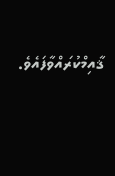ޤާއިމްކުރައްވާފައެވެ.